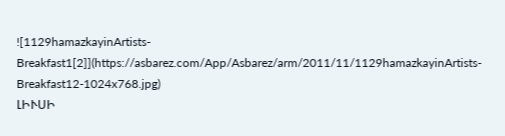![1129hamazkayinArtists-Breakfast1[2]](https://asbarez.com/App/Asbarez/arm/2011/11/1129hamazkayinArtists-Breakfast12-1024x768.jpg)
ԼԻՒՍԻ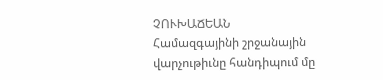ՉՈՒԽԱՃԵԱՆ
Համազգայինի շրջանային վարչութիւնը հանդիպում մը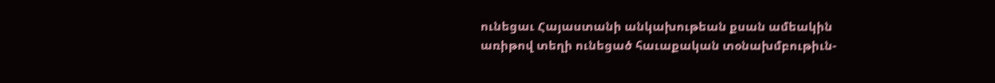ունեցաւ Հայաստանի անկախութեան քսան ամեակին առիթով տեղի ունեցած հաւաքական տօնախմբութիւն-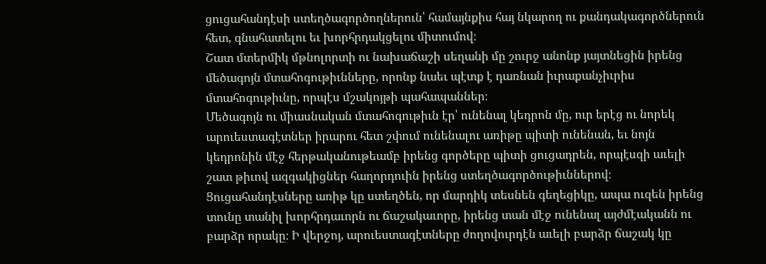ցուցահանդէսի ստեղծագործողներուն՝ համայնքիս հայ նկարող ու քանդակագործներուն հետ, գնահատելու եւ խորհրդակցելու միտումով։
Շատ մտերմիկ մթնոլորտի ու նախաճաշի սեղանի մը շուրջ անոնք յայտնեցին իրենց մեծագոյն մտահոգութիւնները, որոնք նաեւ պէտք է դառնան իւրաքանչիւրիս մտահոգութիւնը, որպէս մշակոյթի պահապաններ։
Մեծագոյն ու միասնական մտահոգութիւն էր՝ ունենալ կեդրոն մը, ուր երէց ու նորեկ արուեստագէտներ իրարու հետ շփում ունենալու առիթը պիտի ունենան, եւ նոյն կեդրոնին մէջ հերթականութեամբ իրենց գործերը պիտի ցուցադրեն, որպէսզի աւելի շատ թիւով ազգակիցներ հաղորդուին իրենց ստեղծագործութիւններով։
Ցուցահանդէսները առիթ կը ստեղծեն, որ մարդիկ տեսնեն գեղեցիկը, ապա ուզեն իրենց տունը տանիլ խորհրդաւորն ու ճաշակաւորը, իրենց տան մէջ ունենալ այժմէականն ու բարձր որակը։ Ի վերջոյ, արուեստագէտները ժողովուրդէն աւելի բարձր ճաշակ կը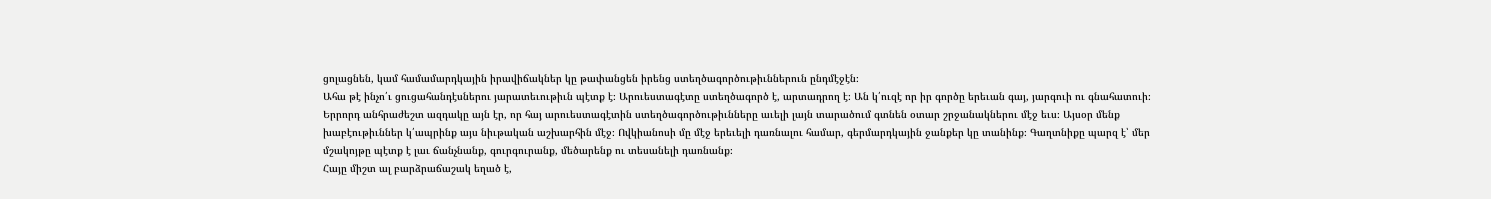ցոլացնեն, կամ համամարդկային իրավիճակներ կը թափանցեն իրենց ստեղծագործութիւններուն ընդմէջէն։
Ահա թէ ինչո՛ւ ցուցահանդէսներու յարատեւութիւն պէտք է։ Արուեստագէտը ստեղծագործ է, արտադրող է։ Ան կ՛ուզէ որ իր գործը երեւան գայ, յարգուի ու գնահատուի։
Երրորդ անհրաժեշտ ազդակը այն էր, որ հայ արուեստագէտին ստեղծագործութիւնները աւելի լայն տարածում գտնեն օտար շրջանակներու մէջ եւս։ Այսօր մենք խաբէութիւններ կ՛ապրինք այս նիւթական աշխարհին մէջ։ Ովկիանոսի մը մէջ երեւելի դառնալու համար, գերմարդկային ջանքեր կը տանինք։ Գաղտնիքը պարզ է՝ մեր մշակոյթը պէտք է լաւ ճանչնանք, գուրգուրանք, մեծարենք ու տեսանելի դառնանք։
Հայը միշտ ալ բարձրաճաշակ եղած է,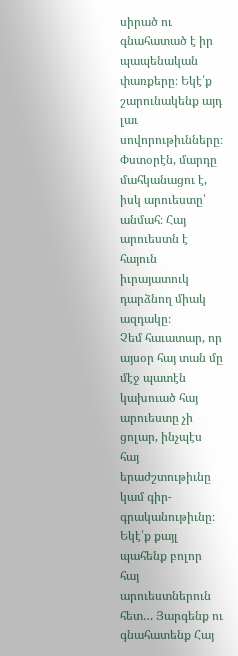սիրած ու գնահատած է իր պապենական փառքերը։ Եկէ՛ք շարունակենք այդ լաւ սովորութիւնները։ Փստօրէն, մարդը մահկանացու է, իսկ արուեստը՝ անմահ։ Հայ արուեստն է հայուն իւրայատուկ դարձնող միակ ազդակը։
Չեմ հաւատար, որ այսօր հայ տան մը մէջ պատէն կախուած հայ արուեստը չի ցոլար, ինչպէս հայ երաժշտութիւնը կամ գիր-գրականութիւնը։
Եկէ՛ք քայլ պահենք բոլոր հայ արուեստներուն հետ… Յարգենք ու գնահատենք Հայ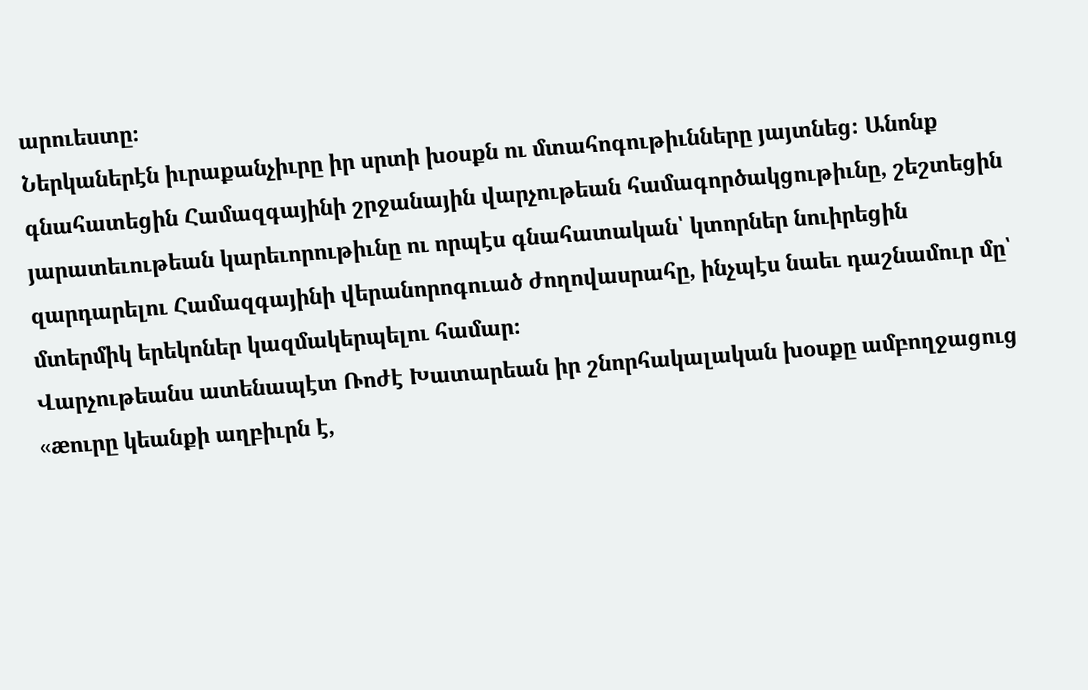արուեստը։
Ներկաներէն իւրաքանչիւրը իր սրտի խօսքն ու մտահոգութիւնները յայտնեց։ Անոնք գնահատեցին Համազգայինի շրջանային վարչութեան համագործակցութիւնը, շեշտեցին յարատեւութեան կարեւորութիւնը ու որպէս գնահատական՝ կտորներ նուիրեցին զարդարելու Համազգայինի վերանորոգուած ժողովասրահը, ինչպէս նաեւ դաշնամուր մը՝ մտերմիկ երեկոներ կազմակերպելու համար։
Վարչութեանս ատենապէտ Ռոժէ Խատարեան իր շնորհակալական խօսքը ամբողջացուց «æուրը կեանքի աղբիւրն է,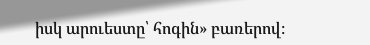իսկ արուեստը՝ հոգին» բառերով։